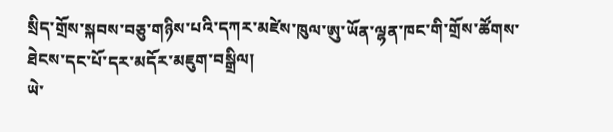སྲིད་གྲོས་སྐབས་བཅུ་གཉིས་པའི་དཀར་མཛེས་ཁུལ་ཨུ་ཡོན་ལྷན་ཁང་གི་གྲོས་ཚོགས་ཐེངས་དང་པོ་དར་མདོར་མཇུག་བསྒྲིལ།
ཡེ་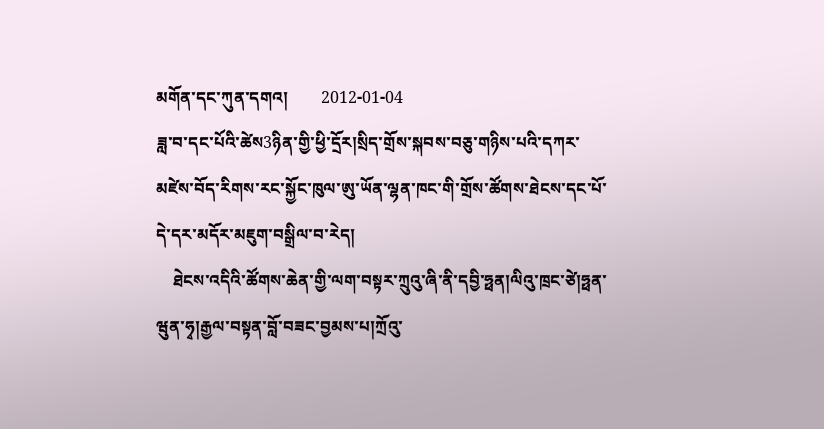མགོན་དང་ཀུན་དགའ།        2012-01-04
ཟླ་བ་དང་པོའི་ཚེས3ཉིན་གྱི་ཕྱི་དྲོར།སྲིད་གྲོས་སྐབས་བཅུ་གཉིས་པའི་དཀར་མཛེས་བོད་རིགས་རང་སྐྱོང་ཁུལ་ཨུ་ཡོན་ལྷན་ཁང་གི་གྲོས་ཚོགས་ཐེངས་དང་པོ་དེ་དར་མདོར་མཇུག་བསྒྲིལ་བ་རེད།
    ཐེངས་འདིའི་ཚོགས་ཆེན་གྱི་ལག་བསྟར་ཀྲུའུ་ཞི་ནི་དབྱི་ཧྥན།ལིའུ་ཁྲང་ཙེ།ཧྥན་ཝུན་ཧྭ།རྒྱལ་བསྟན་བློ་བཟང་བྱམས་པ།ཀྲོའུ་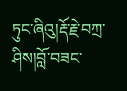ཏུང་ཞིའུ།རྡོ་རྗེ་བཀྲ་ཤིས།བློ་བཟང་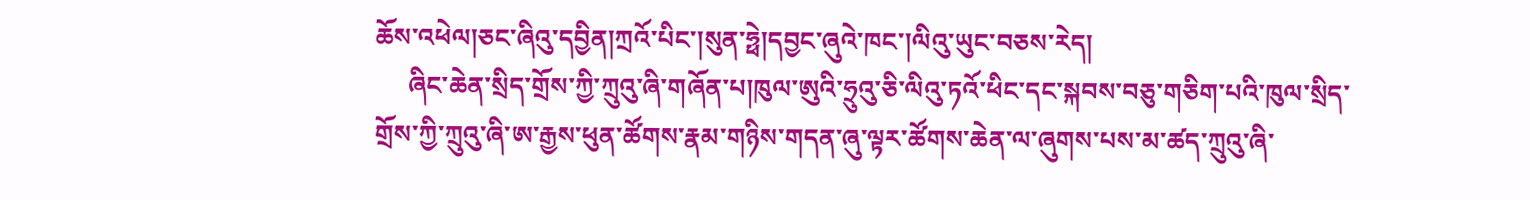ཆོས་འཕེལ།ཅང་ཞིའུ་དབྱིན།ཀྲའོ་པིང་།སུན་ཧྥེ།དབྱང་ཞུའེ་ཁང་།ལིའུ་ཡུང་བཅས་རེད།
     ཞིང་ཆེན་སྲིད་གྲོས་ཀྱི་ཀྲུའུ་ཞི་གཞོན་པ།ཁུལ་ཨུའི་ཧྲུའུ་ཅི་ལིའུ་ཏའོ་ཕིང་དང་སྐབས་བཅུ་གཅིག་པའི་ཁུལ་སྲིད་གྲོས་ཀྱི་ཀྲུའུ་ཞི་ཨ་རྒྱས་ཕུན་ཚོགས་རྣམ་གཉིས་གདན་ཞུ་ལྟར་ཚོགས་ཆེན་ལ་ཞུགས་པས་མ་ཚད་ཀྲུའུ་ཞི་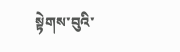སྟེགས་བུའི་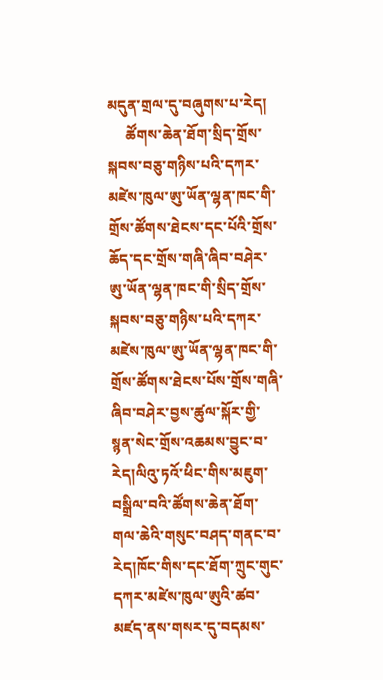མདུན་གྲལ་དུ་བཞུགས་པ་རེད།
     ཚོགས་ཆེན་ཐོག་སྲིད་གྲོས་སྐབས་བཅུ་གཉིས་པའི་དཀར་མཛེས་ཁུལ་ཨུ་ཡོན་ལྷན་ཁང་གི་གྲོས་ཚོགས་ཐེངས་དང་པོའི་གྲོས་ཆོད་དང་གྲོས་གཞི་ཞིབ་བཤེར་ཨུ་ཡོན་ལྷན་ཁང་གི་སྲིད་གྲོས་སྐབས་བཅུ་གཉིས་པའི་དཀར་མཛེས་ཁུལ་ཨུ་ཡོན་ལྷན་ཁང་གི་གྲོས་ཚོགས་ཐེངས་པོས་གྲོས་གཞི་ཞིབ་བཤེར་བྱས་ཚུལ་སྐོར་གྱི་སྙན་སེང་གྲོས་འཆམས་བྱུང་བ་རེད།ལིའུ་ཏའོ་ཕིང་གིས་མཇུག་བསྒྲིལ་བའི་ཚོགས་ཆེན་ཐོག་གལ་ཆེའི་གསུང་བཤད་གནང་བ་རེད།ཁོང་གིས་དང་ཐོག་ཀྲུང་གུང་དཀར་མཛེས་ཁུལ་ཨུའི་ཚབ་མཛད་ནས་གསར་དུ་བདམས་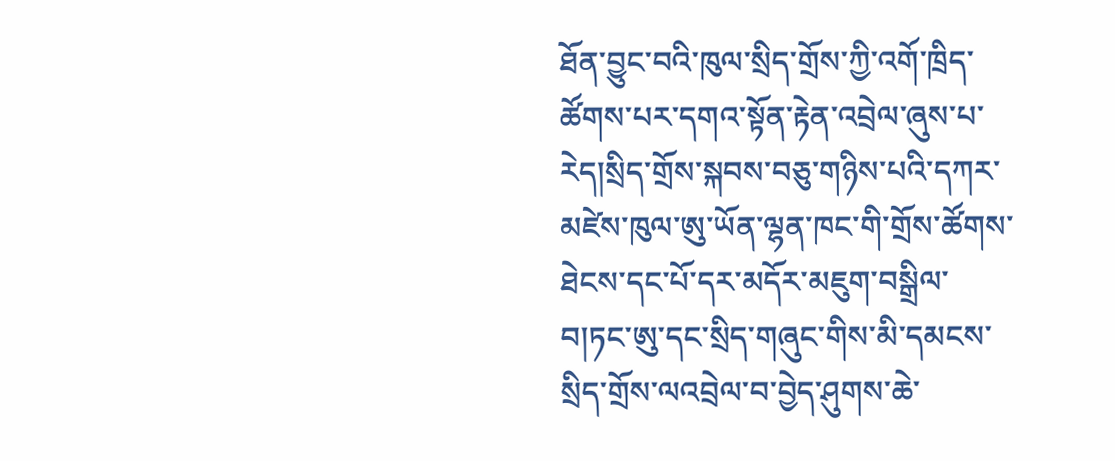ཐོན་བྱུང་བའི་ཁུལ་སྲིད་གྲོས་ཀྱི་འགོ་ཁྲིད་ཚོགས་པར་དགའ་སྟོན་རྟེན་འབྲེལ་ཞུས་པ་རེད།སྲིད་གྲོས་སྐབས་བཅུ་གཉིས་པའི་དཀར་མཛེས་ཁུལ་ཨུ་ཡོན་ལྷན་ཁང་གི་གྲོས་ཚོགས་ཐེངས་དང་པོ་དར་མདོར་མཇུག་བསྒྲིལ་བ།ཏང་ཨུ་དང་སྲིད་གཞུང་གིས་མི་དམངས་སྲིད་གྲོས་ལའབྲེལ་བ་བྱེད་ཤུགས་ཆེ་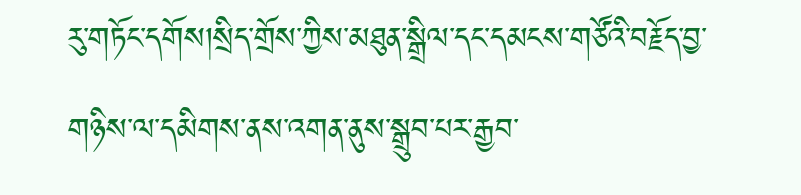རུ་གཏོང་དགོས།སྲིད་གྲོས་ཀྱིས་མཐུན་སྒྲིལ་དང་དམངས་གཙོའི་བརྗོད་བྱ་གཉིས་ལ་དམིགས་ནས་འགན་ནུས་སྒྲུབ་པར་རྒྱབ་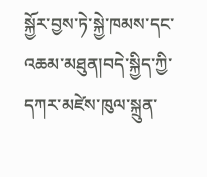སྐྱོར་བྱས་ཏེ་སྐྱེ་ཁམས་དང་འཆམ་མཐུན།བདེ་སྐྱིད་ཀྱི་དཀར་མཛེས་ཁུལ་སྐྲུན་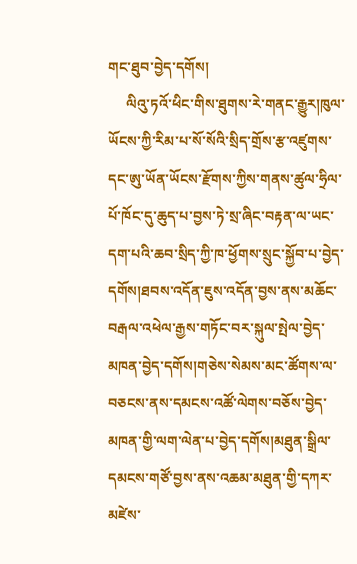གང་ཐུབ་བྱེད་དགོས།
     ལིའུ་ཏའོ་ཕིང་གིས་ཐུགས་རེ་གནང་རྒྱུར།ཁུལ་ཡོངས་ཀྱི་རིམ་པ་སོ་སོའི་སྲིད་གྲོས་རྩ་འཛུགས་དང་ཨུ་ཡོན་ཡོངས་རྫོགས་ཀྱིས་གནས་ཚུལ་ཧྲིལ་པོ་ཁོང་དུ་ཆུད་པ་བྱས་ཏེ་སྲ་ཞིང་བརྟན་ལ་ཡང་དག་པའི་ཆབ་སྲིད་ཀྱི་ཁ་ཕྱོགས་སྲུང་སྐྱོབ་པ་བྱེད་དགོས།ཐབས་འདོན་ཇུས་འདོན་བྱས་ནས་མཆོང་བརྒལ་འཕེལ་རྒྱས་གཏོང་བར་སྐུལ་སྤེལ་བྱེད་མཁན་བྱེད་དགོས།གཅེས་སེམས་མང་ཚོགས་ལ་བཅངས་ནས་དམངས་འཚོ་ལེགས་བཅོས་བྱེད་མཁན་གྱི་ལག་ལེན་པ་བྱེད་དགོས།མཐུན་སྒྲིལ་དམངས་གཙོ་བྱས་ནས་འཆམ་མཐུན་གྱི་དཀར་མཛེས་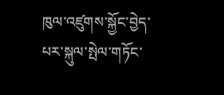ཁུལ་འཛུགས་སྐྱོང་བྱེད་པར་སྐུལ་སྤེལ་གཏོང་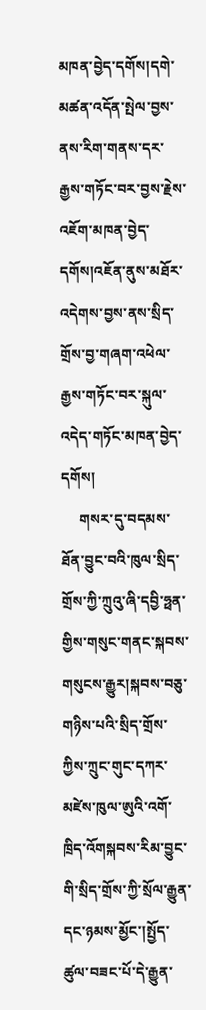མཁན་བྱེད་དགོས།དགེ་མཚན་འདོན་སྤེལ་བྱས་ནས་རིག་གནས་དར་རྒྱས་གཏོང་བར་བྱས་རྗེས་འཇོག་མཁན་བྱེད་དགོས།འཇོན་ནུས་མཐོར་འདེགས་བྱས་ནས་སྲིད་གྲོས་བྱ་གཞག་འཕེལ་རྒྱས་གཏོང་བར་སྐུལ་འདེད་གཏོང་མཁན་བྱེད་དགོས།
     གསར་དུ་བདམས་ཐོན་བྱུང་བའི་ཁུལ་སྲིད་གྲོས་ཀྱི་ཀྲུའུ་ཞི་དབྱི་ཧྥན་གྱིས་གསུང་གནང་སྐབས་གསུངས་རྒྱུར།སྐབས་བཅུ་གཉིས་པའི་སྲིད་གྲོས་ཀྱིས་ཀྲུང་གུང་དཀར་མཛེས་ཁུལ་ཨུའི་འགོ་ཁྲིད་འོགསྐབས་རིམ་བྱུང་གི་སྲིད་གྲོས་ཀྱི་སྲོལ་རྒྱུན་དང་ཉམས་མྱོང་།སྤྱོད་ཚུལ་བཟང་པོ་དེ་རྒྱུན་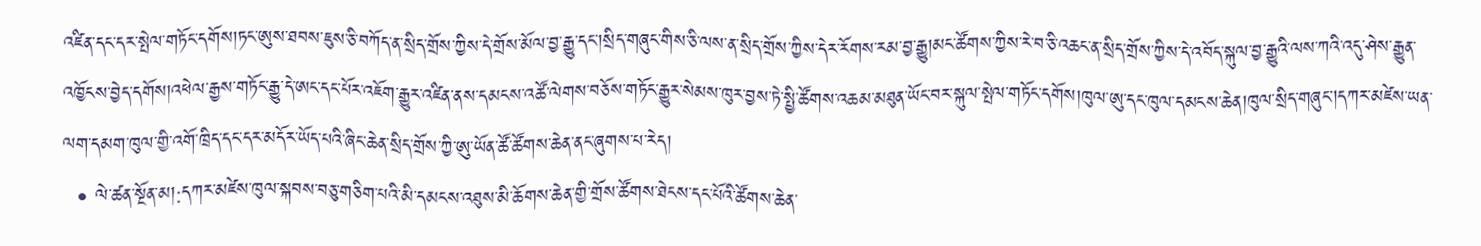འཛིན་དང་དར་སྤེལ་གཏོང་དགོས།ཏང་ཨུས་ཐབས་ཇུས་ཅི་བཀོད་ན་སྲིད་གྲོས་ཀྱིས་དེ་གྲོས་མོལ་བྱ་རྒྱུ་དང་།སྲིད་གཞུང་གིས་ཅི་ལས་ན་སྲིད་གྲོས་ཀྱིས་དེར་རོགས་རམ་བྱ་རྒྱུ།མང་ཚོགས་ཀྱིས་རེ་བ་ཅི་འཆང་ན་སྲིད་གྲོས་ཀྱིས་དེ་འབོད་སྐུལ་བྱ་རྒྱུའི་ལས་ཀའི་འདུ་ཤེས་རྒྱུན་འཁྱོངས་བྱེད་དགོས།འཕེལ་རྒྱས་གཏོང་རྒྱུ་དེ་ཨང་དང་པོར་འཇོག་རྒྱུར་འཛིན་ནས་དམངས་འཚོ་ལེགས་བཅོས་གཏོང་རྒྱུར་སེམས་ཁུར་བྱས་ཏེ་སྤྱི་ཚོགས་འཆམ་མཐུན་ཡོང་བར་སྐུལ་སྤེལ་གཏོང་དགོས།ཁུལ་ཨུ་དང་ཁུལ་དམངས་ཆེན།ཁུལ་སྲིད་གཞུང།དཀར་མཛེས་ཡན་ལག་དམག་ཁུལ་གྱི་འགོ་ཁྲིད་དང་དར་མདོར་ཡོད་པའི་ཞིང་ཆེན་སྲིད་གྲོས་ཀྱི་ཨུ་ཡོན་ཚོ་ཚོགས་ཆེན་ནང་ཞུགས་པ་རེད།
  • ལེ་ཚན་སྔོན་མ།:དཀར་མཛེས་ཁུལ་སྐབས་བཅུ་གཅིག་པའི་མི་དམངས་འཐུས་མི་ཆོགས་ཆེན་གྱི་གྲོས་ཚོགས་ཐེངས་དང་པོའི་ཚོགས་ཆེན་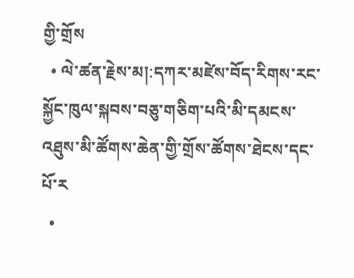གྱི་གྲོས
  • ལེ་ཚན་རྗེས་མ།:དཀར་མཛེས་བོད་རིགས་རང་སྐྱོང་ཁུལ་སྐབས་བཅུ་གཅིག་པའི་མི་དམངས་འཐུས་མི་ཚོགས་ཆེན་གྱི་གྲོས་ཚོགས་ཐེངས་དང་པོ་ར
  •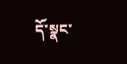དོ་སྣང་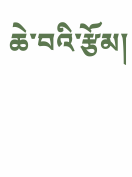ཆེ་བའི་རྩོམ།